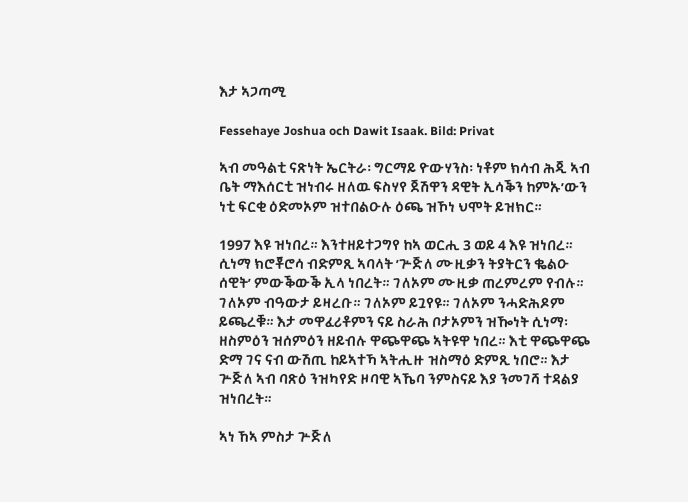እታ ኣጋጣሚ

Fessehaye Joshua och Dawit Isaak. Bild: Privat

ኣብ መዓልቲ ናጽነት ኤርትራ፡ ግርማይ ዮውሃንስ፡ ነቶም ክሳብ ሕጂ ኣብ ቤት ማእሰርቲ ዝነብሩ ዘለዉ ፍስሃየ ጀሽዋን ዳዊት ኢሳቕን ከምኡ’ውን ነቲ ፍርቂ ዕድመኦም ዝተበልዑሉ ዕጫ ዝኾነ ህሞት ይዝክር።

1997 እዩ ዝነበረ። እንተዘይተጋግየ ከኣ ወርሒ 3 ወይ 4 እዩ ዝነበረ። ሲነማ ክሮቾሮሳ ብድምጺ ኣባላት ’ጕጅለ ሙዚቃን ትያትርን ቈልዑ ሰዊት’ ምውቕውቕ ኢላ ነበረት። ገለኦም ሙዚቃ ጠረምረም የብሉ። ገለኦም ብዓውታ ይዛረቡ። ገለኦም ይጓየዩ። ገለኦም ንሓድሕዶም ይጫረቑ። እታ መዋፈሪቶምን ናይ ስራሕ ቦታኦምን ዝዀነት ሲነማ፡ ዘስምዕን ዝሰምዕን ዘይብሉ ዋጭዋጭ ኣትዩዋ ነበረ። እቲ ዋጭዋጭ ድማ ገና ናብ ውሽጢ ከይኣተኻ ኣትሒዙ ዝስማዕ ድምጺ ነበሮ። እታ ጕጅለ ኣብ ባጽዕ ንዝካየድ ዞባዊ ኣኼባ ንምስናይ እያ ንመገሻ ተዳልያ ዝነበረት።

ኣነ ኸኣ ምስታ ጕጅለ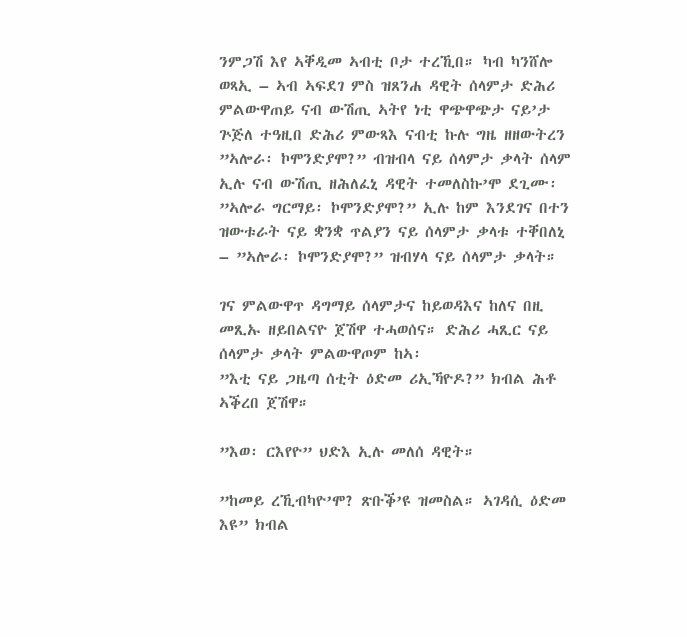ንምጋሽ እየ ኣቐዲመ ኣብቲ ቦታ ተረኺበ። ካብ ካንሸሎ ወጻኢ – ኣብ ኣፍደገ ምስ ዝጸንሐ ዳዊት ሰላምታ ድሕሪ ምልውዋጠይ ናብ ውሽጢ ኣትየ ነቲ ዋጭዋጭታ ናይ’ታ ጕጅለ ተዓዚበ ድሕሪ ምውጻእ ናብቲ ኩሉ ግዜ ዘዘውትረን ”ኣሎራ፡ ኮሞንድያሞ?” ብዝብላ ናይ ሰላምታ ቃላት ሰላም ኢሉ ናብ ውሽጢ ዘሕለፈኒ ዳዊት ተመለስኩ’ሞ ደጊሙ፡ ”ኣሎራ ግርማይ፡ ኮሞንድያሞ?” ኢሉ ከም እንደገና በተን ዝውቱራት ናይ ቋንቋ ጥልያን ናይ ሰላምታ ቃላቱ ተቐበለኒ – ”ኣሎራ፡ ኮሞንድያሞ?” ዝብሃላ ናይ ሰላምታ ቃላት።

ገና ምልውዋጥ ዳግማይ ሰላምታና ከይወዳእና ከለና በዚ መጺኡ ዘይበልናዮ ጀሽዋ ተሓወሰና። ድሕሪ ሓጺር ናይ ሰላምታ ቃላት ምልውዋጦም ከኣ፡
”እቲ ናይ ጋዜጣ ሰቲት ዕድመ ሪኢኻዮዶ?” ክብል ሕቶ ኣቕረበ ጀሽዋ።

”እወ፡ ርእየዮ” ህድእ ኢሉ መለሰ ዳዊት።

”ከመይ ረኺብካዮ’ሞ? ጽቡቕ’ዩ ዝመስል። ኣገዳሲ ዕድመ እዩ” ክብል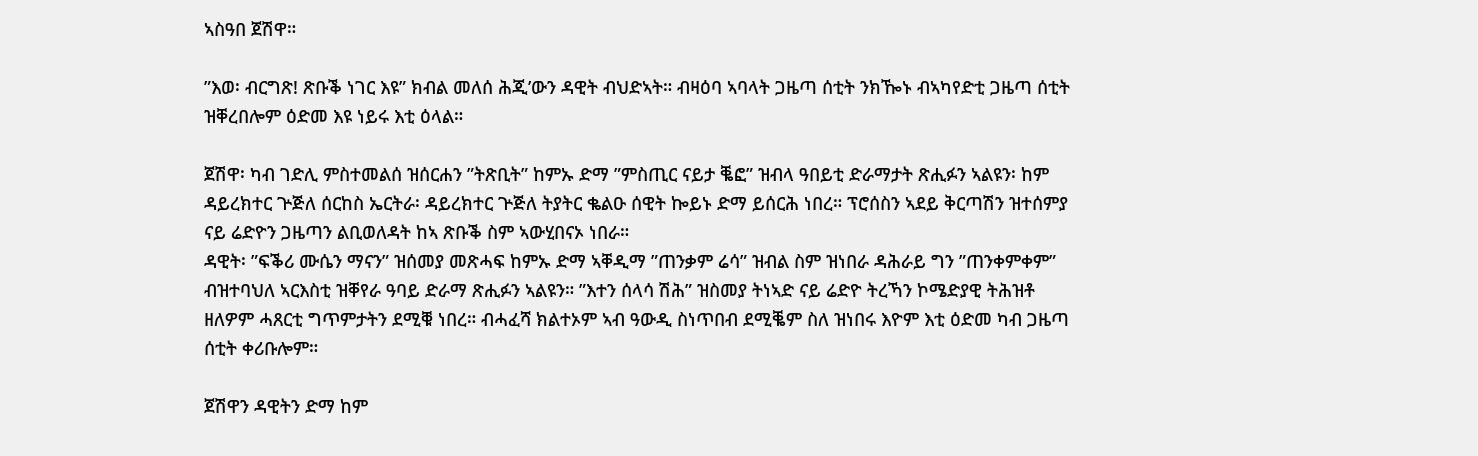ኣስዓበ ጀሽዋ።

”እወ፡ ብርግጽ! ጽቡቕ ነገር እዩ” ክብል መለሰ ሕጂ’ውን ዳዊት ብህድኣት። ብዛዕባ ኣባላት ጋዜጣ ሰቲት ንክዀኑ ብኣካየድቲ ጋዜጣ ሰቲት ዝቐረበሎም ዕድመ እዩ ነይሩ እቲ ዕላል።

ጀሽዋ፡ ካብ ገድሊ ምስተመልሰ ዝሰርሐን ”ትጽቢት” ከምኡ ድማ ”ምስጢር ናይታ ቘፎ” ዝብላ ዓበይቲ ድራማታት ጽሒፉን ኣልዩን፡ ከም ዳይረክተር ጕጅለ ሰርከስ ኤርትራ፡ ዳይረክተር ጕጅለ ትያትር ቈልዑ ሰዊት ኰይኑ ድማ ይሰርሕ ነበረ። ፕሮሰስን ኣደይ ቅርጣሽን ዝተሰምያ ናይ ሬድዮን ጋዜጣን ልቢወለዳት ከኣ ጽቡቕ ስም ኣውሂበናኦ ነበራ።
ዳዊት፡ ”ፍቕሪ ሙሴን ማናን” ዝሰመያ መጽሓፍ ከምኡ ድማ ኣቐዲማ ”ጠንቃም ሬሳ” ዝብል ስም ዝነበራ ዳሕራይ ግን ”ጠንቀምቀም” ብዝተባህለ ኣርእስቲ ዝቐየራ ዓባይ ድራማ ጽሒፉን ኣልዩን። ”እተን ሰላሳ ሽሕ” ዝስመያ ትነኣድ ናይ ሬድዮ ትረኻን ኮሜድያዊ ትሕዝቶ ዘለዎም ሓጸርቲ ግጥምታትን ደሚቑ ነበረ። ብሓፈሻ ክልተኦም ኣብ ዓውዲ ስነጥበብ ደሚቘም ስለ ዝነበሩ እዮም እቲ ዕድመ ካብ ጋዜጣ ሰቲት ቀሪቡሎም።

ጀሽዋን ዳዊትን ድማ ከም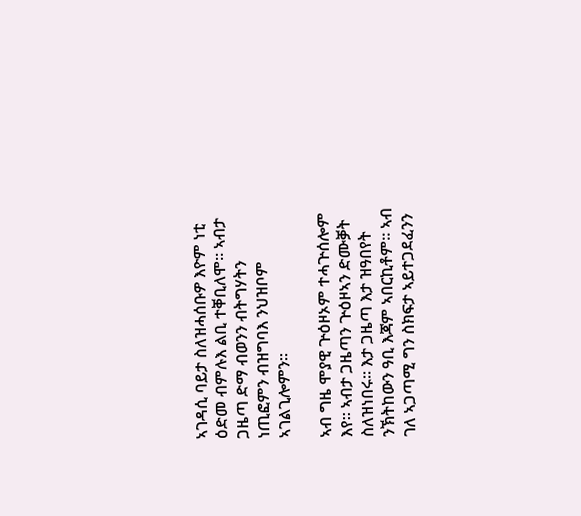ኣገዳሲ ባይታ ስለዝሓሰቡዎ እዮም ነቲ ዕድመ ብምሉእ ልቢ ተቐቢለሞ። ኣብታ ጋዜጣ ድማ ብወንን ብትግሃትን ነጢፎምን ብዝግባእ ንህዝቦም ኣገልጊሎምን።

ኣብ ግዜ ሞያዊ ጕዕዞኦም ተሓጕሰሎም እየ። ኣብታ ጋዜጣን ጕዕዞኣን ድሙቓት ስለዝነበሩ። እታ ጋዜጣ እታ ዝዓበየት ንኽትከውን ዓቢ እጃም ኣበርኪቶም። ኣብ ገለ ኣጋጣሚ ግን ስክፍታ ኣይተጋደፈንን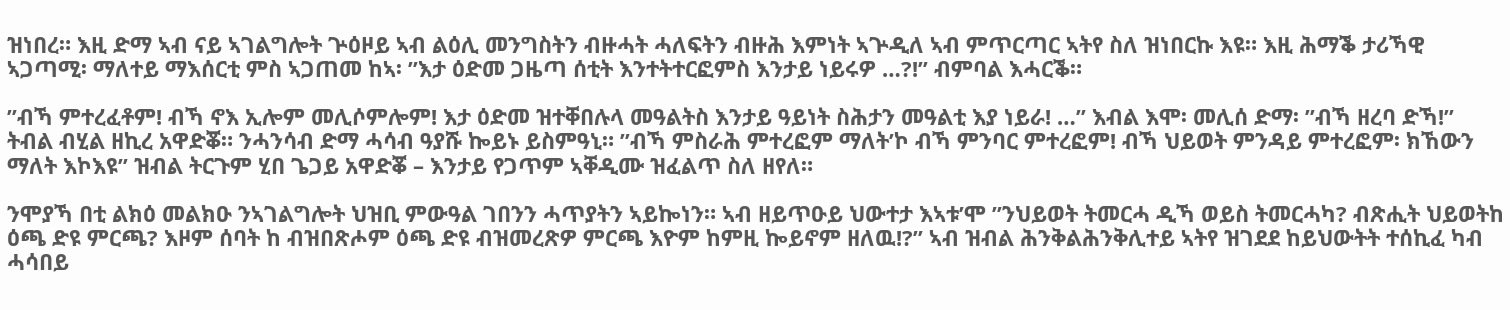ዝነበረ። እዚ ድማ ኣብ ናይ ኣገልግሎት ጕዕዞይ ኣብ ልዕሊ መንግስትን ብዙሓት ሓለፍትን ብዙሕ እምነት ኣጕዲለ ኣብ ምጥርጣር ኣትየ ስለ ዝነበርኩ እዩ። እዚ ሕማቕ ታሪኻዊ ኣጋጣሚ፡ ማለተይ ማእሰርቲ ምስ ኣጋጠመ ከኣ፡ ”እታ ዕድመ ጋዜጣ ሰቲት እንተትተርፎምስ እንታይ ነይሩዎ …?!” ብምባል እሓርቕ።

”ብኻ ምተረፈቶም! ብኻ ኖእ ኢሎም መሊሶምሎም! እታ ዕድመ ዝተቐበሉላ መዓልትስ እንታይ ዓይነት ስሕታን መዓልቲ እያ ነይራ! …” እብል እሞ፡ መሊሰ ድማ፡ ”ብኻ ዘረባ ድኻ!” ትብል ብሂል ዘኪረ አዋድቖ። ንሓንሳብ ድማ ሓሳብ ዓያሹ ኰይኑ ይስምዓኒ። ”ብኻ ምስራሕ ምተረፎም ማለት’ኮ ብኻ ምንባር ምተረፎም! ብኻ ህይወት ምንዳይ ምተረፎም፡ ክኸውን ማለት እኮእዩ” ዝብል ትርጉም ሂበ ጌጋይ አዋድቖ – እንታይ የጋጥም ኣቐዲሙ ዝፈልጥ ስለ ዘየለ።

ንሞያኻ በቲ ልክዕ መልክዑ ንኣገልግሎት ህዝቢ ምውዓል ገበንን ሓጥያትን ኣይኰነን። ኣብ ዘይጥዑይ ህውተታ እኣቱ’ሞ ”ንህይወት ትመርሓ ዲኻ ወይስ ትመርሓካ? ብጽሒት ህይወትከ ዕጫ ድዩ ምርጫ? እዞም ሰባት ከ ብዝበጽሖም ዕጫ ድዩ ብዝመረጽዎ ምርጫ እዮም ከምዚ ኰይኖም ዘለዉ!?” ኣብ ዝብል ሕንቅልሕንቅሊተይ ኣትየ ዝገደደ ከይህውትት ተሰኪፈ ካብ ሓሳበይ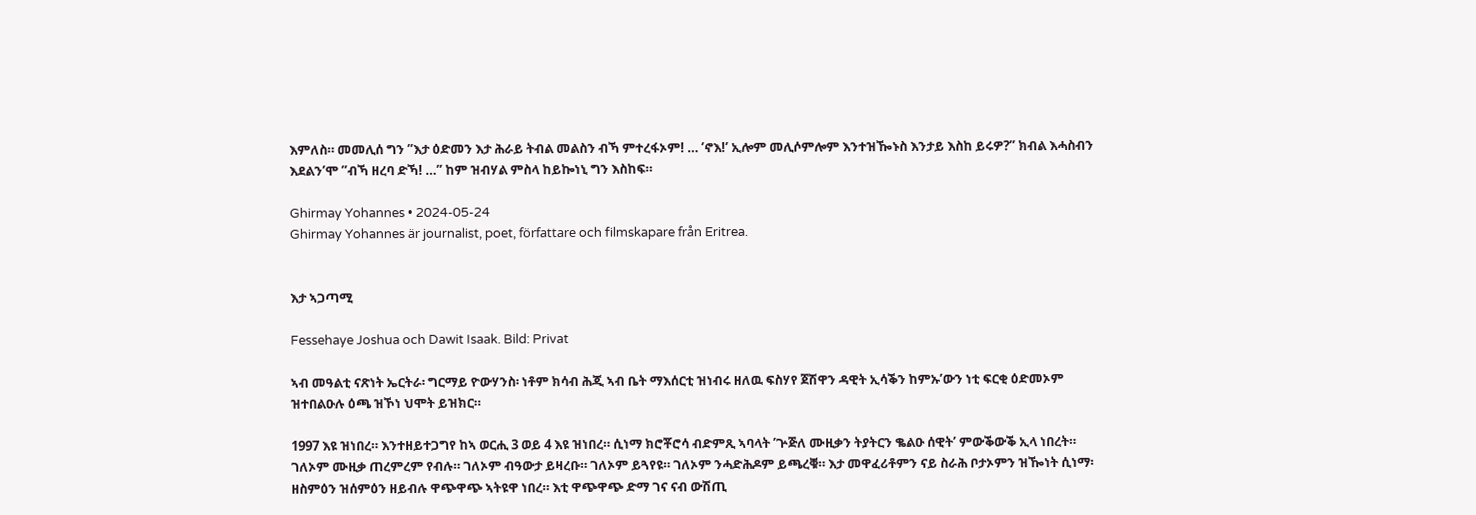እምለስ። መመሊሰ ግን ”እታ ዕድመን እታ ሕራይ ትብል መልስን ብኻ ምተረፋኦም! … ’ኖእ!’ ኢሎም መሊሶምሎም እንተዝዀኑስ እንታይ እስከ ይሩዎ?” ክብል እሓስብን እደልን’ሞ ”ብኻ ዘረባ ድኻ! …” ከም ዝብሃል ምስላ ከይኰነኒ ግን እስከፍ።

Ghirmay Yohannes • 2024-05-24
Ghirmay Yohannes är journalist, poet, författare och filmskapare från Eritrea.


እታ ኣጋጣሚ

Fessehaye Joshua och Dawit Isaak. Bild: Privat

ኣብ መዓልቲ ናጽነት ኤርትራ፡ ግርማይ ዮውሃንስ፡ ነቶም ክሳብ ሕጂ ኣብ ቤት ማእሰርቲ ዝነብሩ ዘለዉ ፍስሃየ ጀሽዋን ዳዊት ኢሳቕን ከምኡ’ውን ነቲ ፍርቂ ዕድመኦም ዝተበልዑሉ ዕጫ ዝኾነ ህሞት ይዝክር።

1997 እዩ ዝነበረ። እንተዘይተጋግየ ከኣ ወርሒ 3 ወይ 4 እዩ ዝነበረ። ሲነማ ክሮቾሮሳ ብድምጺ ኣባላት ’ጕጅለ ሙዚቃን ትያትርን ቈልዑ ሰዊት’ ምውቕውቕ ኢላ ነበረት። ገለኦም ሙዚቃ ጠረምረም የብሉ። ገለኦም ብዓውታ ይዛረቡ። ገለኦም ይጓየዩ። ገለኦም ንሓድሕዶም ይጫረቑ። እታ መዋፈሪቶምን ናይ ስራሕ ቦታኦምን ዝዀነት ሲነማ፡ ዘስምዕን ዝሰምዕን ዘይብሉ ዋጭዋጭ ኣትዩዋ ነበረ። እቲ ዋጭዋጭ ድማ ገና ናብ ውሽጢ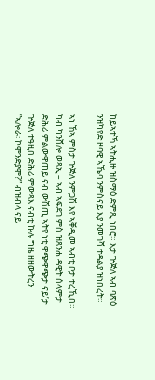ከይኣተኻ ኣትሒዙ ዝስማዕ ድምጺ ነበሮ። እታ ጕጅለ ኣብ ባጽዕ ንዝካየድ ዞባዊ ኣኼባ ንምስናይ እያ ንመገሻ ተዳልያ ዝነበረት።

ኣነ ኸኣ ምስታ ጕጅለ ንምጋሽ እየ ኣቐዲመ ኣብቲ ቦታ ተረኺበ። ካብ ካንሸሎ ወጻኢ – ኣብ ኣፍደገ ምስ ዝጸንሐ ዳዊት ሰላምታ ድሕሪ ምልውዋጠይ ናብ ውሽጢ ኣትየ ነቲ ዋጭዋጭታ ናይ’ታ ጕጅለ ተዓዚበ ድሕሪ ምውጻእ ናብቲ ኩሉ ግዜ ዘዘውትረን ”ኣሎራ፡ ኮሞንድያሞ?” ብዝብላ ናይ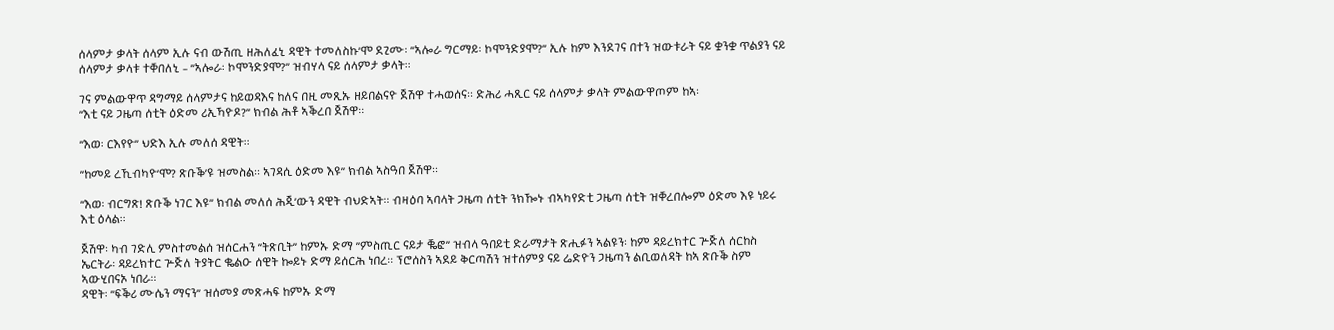ሰላምታ ቃላት ሰላም ኢሉ ናብ ውሽጢ ዘሕለፈኒ ዳዊት ተመለስኩ’ሞ ደጊሙ፡ ”ኣሎራ ግርማይ፡ ኮሞንድያሞ?” ኢሉ ከም እንደገና በተን ዝውቱራት ናይ ቋንቋ ጥልያን ናይ ሰላምታ ቃላቱ ተቐበለኒ – ”ኣሎራ፡ ኮሞንድያሞ?” ዝብሃላ ናይ ሰላምታ ቃላት።

ገና ምልውዋጥ ዳግማይ ሰላምታና ከይወዳእና ከለና በዚ መጺኡ ዘይበልናዮ ጀሽዋ ተሓወሰና። ድሕሪ ሓጺር ናይ ሰላምታ ቃላት ምልውዋጦም ከኣ፡
”እቲ ናይ ጋዜጣ ሰቲት ዕድመ ሪኢኻዮዶ?” ክብል ሕቶ ኣቕረበ ጀሽዋ።

”እወ፡ ርእየዮ” ህድእ ኢሉ መለሰ ዳዊት።

”ከመይ ረኺብካዮ’ሞ? ጽቡቕ’ዩ ዝመስል። ኣገዳሲ ዕድመ እዩ” ክብል ኣስዓበ ጀሽዋ።

”እወ፡ ብርግጽ! ጽቡቕ ነገር እዩ” ክብል መለሰ ሕጂ’ውን ዳዊት ብህድኣት። ብዛዕባ ኣባላት ጋዜጣ ሰቲት ንክዀኑ ብኣካየድቲ ጋዜጣ ሰቲት ዝቐረበሎም ዕድመ እዩ ነይሩ እቲ ዕላል።

ጀሽዋ፡ ካብ ገድሊ ምስተመልሰ ዝሰርሐን ”ትጽቢት” ከምኡ ድማ ”ምስጢር ናይታ ቘፎ” ዝብላ ዓበይቲ ድራማታት ጽሒፉን ኣልዩን፡ ከም ዳይረክተር ጕጅለ ሰርከስ ኤርትራ፡ ዳይረክተር ጕጅለ ትያትር ቈልዑ ሰዊት ኰይኑ ድማ ይሰርሕ ነበረ። ፕሮሰስን ኣደይ ቅርጣሽን ዝተሰምያ ናይ ሬድዮን ጋዜጣን ልቢወለዳት ከኣ ጽቡቕ ስም ኣውሂበናኦ ነበራ።
ዳዊት፡ ”ፍቕሪ ሙሴን ማናን” ዝሰመያ መጽሓፍ ከምኡ ድማ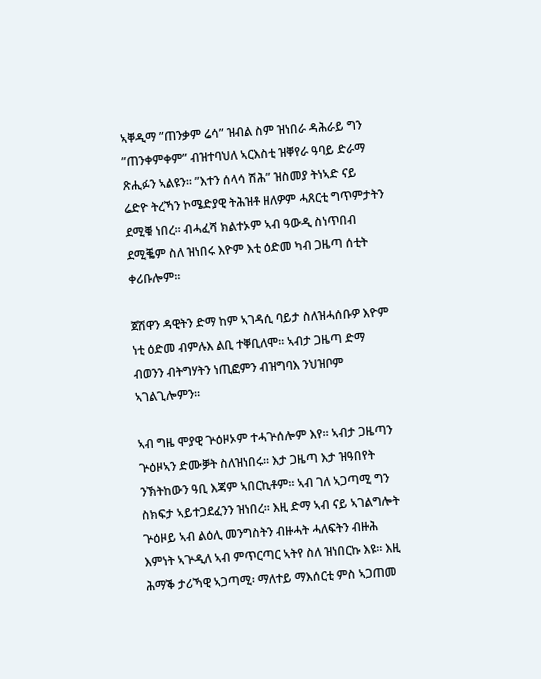ኣቐዲማ ”ጠንቃም ሬሳ” ዝብል ስም ዝነበራ ዳሕራይ ግን ”ጠንቀምቀም” ብዝተባህለ ኣርእስቲ ዝቐየራ ዓባይ ድራማ ጽሒፉን ኣልዩን። ”እተን ሰላሳ ሽሕ” ዝስመያ ትነኣድ ናይ ሬድዮ ትረኻን ኮሜድያዊ ትሕዝቶ ዘለዎም ሓጸርቲ ግጥምታትን ደሚቑ ነበረ። ብሓፈሻ ክልተኦም ኣብ ዓውዲ ስነጥበብ ደሚቘም ስለ ዝነበሩ እዮም እቲ ዕድመ ካብ ጋዜጣ ሰቲት ቀሪቡሎም።

ጀሽዋን ዳዊትን ድማ ከም ኣገዳሲ ባይታ ስለዝሓሰቡዎ እዮም ነቲ ዕድመ ብምሉእ ልቢ ተቐቢለሞ። ኣብታ ጋዜጣ ድማ ብወንን ብትግሃትን ነጢፎምን ብዝግባእ ንህዝቦም ኣገልጊሎምን።

ኣብ ግዜ ሞያዊ ጕዕዞኦም ተሓጕሰሎም እየ። ኣብታ ጋዜጣን ጕዕዞኣን ድሙቓት ስለዝነበሩ። እታ ጋዜጣ እታ ዝዓበየት ንኽትከውን ዓቢ እጃም ኣበርኪቶም። ኣብ ገለ ኣጋጣሚ ግን ስክፍታ ኣይተጋደፈንን ዝነበረ። እዚ ድማ ኣብ ናይ ኣገልግሎት ጕዕዞይ ኣብ ልዕሊ መንግስትን ብዙሓት ሓለፍትን ብዙሕ እምነት ኣጕዲለ ኣብ ምጥርጣር ኣትየ ስለ ዝነበርኩ እዩ። እዚ ሕማቕ ታሪኻዊ ኣጋጣሚ፡ ማለተይ ማእሰርቲ ምስ ኣጋጠመ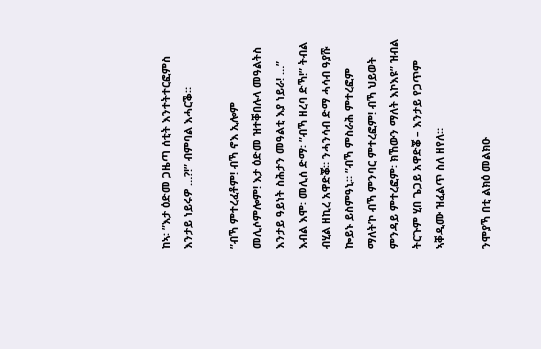ከኣ፡ ”እታ ዕድመ ጋዜጣ ሰቲት እንተትተርፎምስ እንታይ ነይሩዎ …?!” ብምባል እሓርቕ።

”ብኻ ምተረፈቶም! ብኻ ኖእ ኢሎም መሊሶምሎም! እታ ዕድመ ዝተቐበሉላ መዓልትስ እንታይ ዓይነት ስሕታን መዓልቲ እያ ነይራ! …” እብል እሞ፡ መሊሰ ድማ፡ ”ብኻ ዘረባ ድኻ!” ትብል ብሂል ዘኪረ አዋድቖ። ንሓንሳብ ድማ ሓሳብ ዓያሹ ኰይኑ ይስምዓኒ። ”ብኻ ምስራሕ ምተረፎም ማለት’ኮ ብኻ ምንባር ምተረፎም! ብኻ ህይወት ምንዳይ ምተረፎም፡ ክኸውን ማለት እኮእዩ” ዝብል ትርጉም ሂበ ጌጋይ አዋድቖ – እንታይ የጋጥም ኣቐዲሙ ዝፈልጥ ስለ ዘየለ።

ንሞያኻ በቲ ልክዕ መልክዑ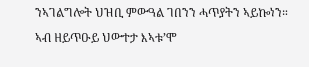ንኣገልግሎት ህዝቢ ምውዓል ገበንን ሓጥያትን ኣይኰነን። ኣብ ዘይጥዑይ ህውተታ እኣቱ’ሞ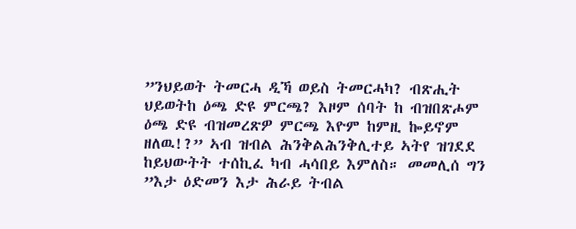”ንህይወት ትመርሓ ዲኻ ወይስ ትመርሓካ? ብጽሒት ህይወትከ ዕጫ ድዩ ምርጫ? እዞም ሰባት ከ ብዝበጽሖም ዕጫ ድዩ ብዝመረጽዎ ምርጫ እዮም ከምዚ ኰይኖም ዘለዉ!?” ኣብ ዝብል ሕንቅልሕንቅሊተይ ኣትየ ዝገደደ ከይህውትት ተሰኪፈ ካብ ሓሳበይ እምለስ። መመሊሰ ግን ”እታ ዕድመን እታ ሕራይ ትብል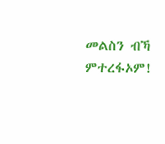መልስን ብኻ ምተረፋኦም!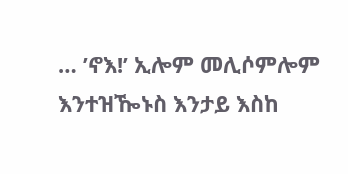… ’ኖእ!’ ኢሎም መሊሶምሎም እንተዝዀኑስ እንታይ እስከ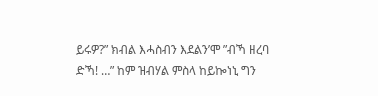ይሩዎ?” ክብል እሓስብን እደልን’ሞ ”ብኻ ዘረባ ድኻ! …” ከም ዝብሃል ምስላ ከይኰነኒ ግን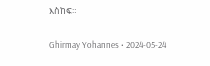እስከፍ።

Ghirmay Yohannes • 2024-05-24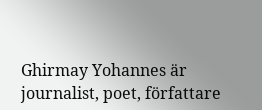Ghirmay Yohannes är journalist, poet, författare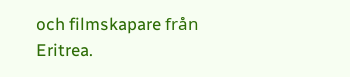och filmskapare från Eritrea.